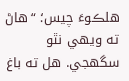ھلڪوءَ چيس؛ “ھاڻ ته ويھي نٿو سگھجي. ھل ته باغ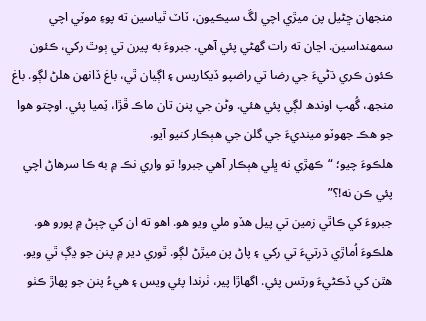منجھان ڇڻيل پن ميڙي اچي لڱ سيڪيون، ٽاٽ ٿياسين ته پوءِ موٽي اچي سمھنداسين. اڃان ته رات گھڻي پئي آهي. جبروءَ به پيرن تي ٻوٿ رکي، ڪئون ڪئون ڪري ڌڻيءَ جي رضا تي راضپو ڏيکاريس ۽ اڳيان ٿي، باغ ڏانھن ھلڻ لڳو. باغ منجھ، گُھپ اوندھ لڳي پئي ھئي. وڻن جي پنن تان ماڪ ڦڙا، ٽِميا پئي. اوچتو ھوا جو ھڪ جهوٽو مينديءَ جي گلن جي ھٻڪار کنيو آيو.
ھلڪوءَ چيو؛ “ڪھڙي نه ڀلي ھٻڪار آهي جبرو! تو واري نڪ ۾ به ڪا سرھاڻ اچي پئي ڪن نه!؟”
جبروءَ کي ڪاٿي زمين تي پيل ھڏو ملي ويو ھو. اھو ته ان کي چٻڻ ۾ پورو ھو.
ھلڪوءَ اُماڙي ڌرتيءَ تي رکي ۽ پاڻ پن ميڙڻ لڳو. ٿوري دير ۾ پنن جو ڍڳ ٿي ويو. ھٿن کي ڏڪڻيءَ ورتس پئي. اگھاڙا پير، ٺرندا پئي ويس ۽ ھيءُ پنن جو پھاڙ ڪٺو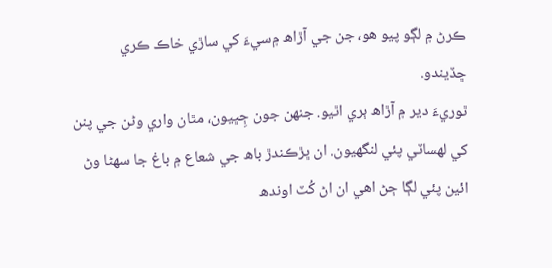ڪرڻ ۾ لڳو پيو ھو، جن جي آڙاھ ۾سيءَ کي ساڙي خاڪ ڪري ڇڏيندو.
ٿوريءَ دير ۾ آڙاھ ٻري اٿيو. جنھن جون ڄِڀيون، مٿان واري وڻن جي پنن کي لھساٽي پئي لنگھيون. ان ڀڙڪندڙ باھ جي شعاع ۾ باغ جا سھڻا وڻ ائين پئي لڳا ڄڻ اھي ان اڻ کُٽ اوندھ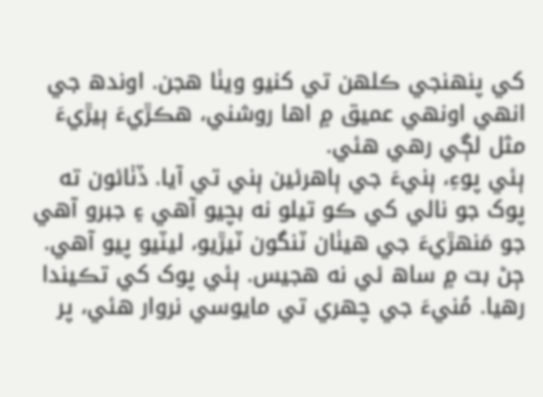کي پنھنجي ڪلھن تي کنيو ويٺا ھجن. اوندھ جي انھي اونھي عميق ۾ اھا روشني، ھڪڙيءَ ٻيڙيءَ مثل لڳي رھي ھئي.
ٻئي پوءِ، ٻنيءَ جي ٻاھرئين ٻني تي آيا. ڏٺائون ته پوک جو نالي کي ڪو تيلو نه بچيو آهي ۽ جبرو آهي جو مَنھڙيءَ جي ھيٺان ٽنگون ٽيڙيو، ليٽيو پيو آهي. ڄڻ بت ۾ ساھ ئي نه ھجيس. ٻئي پوک کي تڪيندا رھيا. مُنيءَ جي چھري تي مايوسي نروار ھئي، پر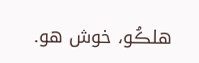ھلڪُو، خوش ھو.